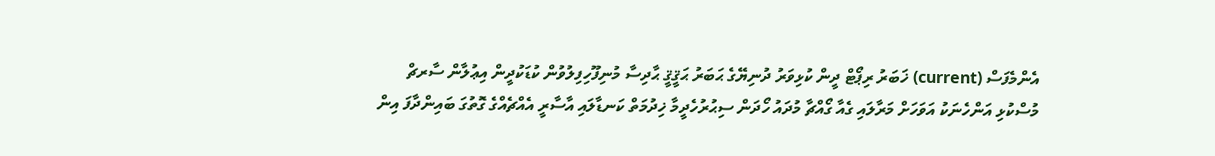އެންމެފަސް (current) ޚަބަރު ރިޕޯޓް ދީން ކުޅިވަރު ދުނިޔޭގެ ޙަބަރު ޙަޤީޤީ ޙާދިސާ މުނިފޫހިފިލުވުން ކުޑަކުދީން އިޢުލާން ސާރޗް
މުސްކުޅި އަންހެނަކު އަވަހަށް މަރާލައި ގެއާ ގޯއްޗާ މުދައު ހޯދަން ސިޙުރުހެދީމާ ޚިދުމަތް ކަނޑާލައި އާސާރީ އެއްޗެއްގެ ގޮތުގަ ބައިންދާފަ އިން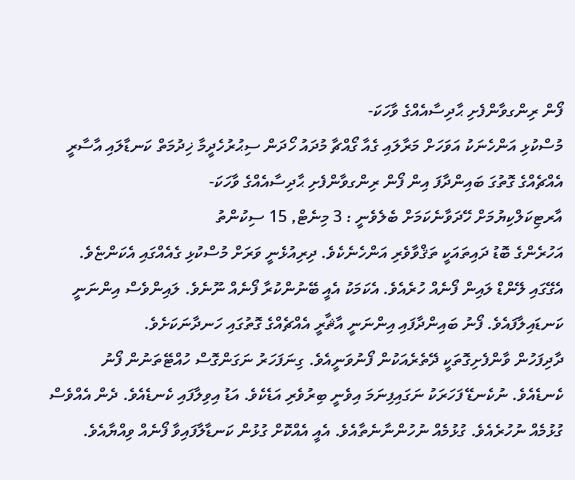ފޯން ރިންގވާންފެށި ޙާދިސާއެއްގެ ވާހަކަ-
މުސްކުޅި އަންހެނަކު އަވަހަށް މަރާލައި ގެއާ ގޯއްޗާ މުދައު ހޯދަން ސިޙުރުހެދީމާ ޚިދުމަތް ކަނޑާލައި އާސާރީ އެއްޗެއްގެ ގޮތުގަ ބައިންދާފަ އިން ފޯން ރިންގވާންފެށި ޙާދިސާއެއްގެ ވާހަކަ-
އާރޓިކަލްކިޔުމަށް ހޭދަވާނެކަމަށް ބެލެވެނީ : 3 މިނެޓް, 15 ސިކުންތު
އަހުރެންގެ ބޮޑު ދައިތައަކީ ތަޤްވާވެރި އަންހެނެކެވެ. ދިރިއުޅެނީ ވަރަށް މުސްކުޅި ގެއެއްގައި އެކަންޏެވެ. އެގޭގައި ލޭންޑް ލައިން ފޯނެއް ހުރެއެވެ. އެކަމަކު އެއީ ބޭނުންކުރާ ފޯނެއް ނޫނެވެ. ލައިންވެސް އިންނަނީ ކަނޑައިލާފައެވެ. ފޯނު ބައިންދާފައި އިންނަނީ އާޘާރީ އެއްޗެއްގެ ގޮތުގައި ހަނދާނަކަށެވެ.
ދާދިފަހުން ވާންފެށިގޮތަކީ ދޭތެރެއަކުން ފޯނުވަނީއެވެ. ގިނަފަހަރު ނަގަންގޮސް ހުއްޓޭތަނުން ފޯނު ކެނޑެއެވެ. ނުކެނޑޭ ފަހަރަކު ނަގައިފިނަމަ އިވެނީ ބިރުވެރި އަޑެކެވެ. އަޑު އިވިލާފައި ކެނޑެއެވެ. ދެން އެއްވެސް ގުޅުމެއް ނުހުރެއެވެ. ގުޅުމެއް ނުހުންނާނެތާއެވެ. އެއީ އެއްކޮށް ގުޅުން ކަނޑާލާފައިވާ ފޯނެއް ވިއްޔާއެވެ.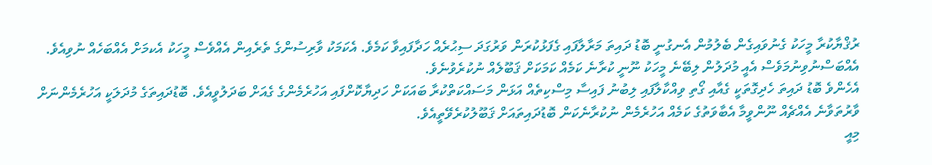ރުޤްޔާކުރާ މީހަކު ގެނުވައިގެން ބެލުމުން އެނގުނީ ބޮޑު ދައިތަ މަރާލާފައި ގެފަޅުކުރަން ވަރުގަދަ ސިޙުރެއް ހަދާފައިވާ ކަމެވެ. އެކަމަކު ވާރިސުންގެ ތެރެއިން އެއްވެސް މީހަކު އެކމަށް އެއްބަހެއް ނުވިއެވެ. އެއްބަސްނުވިނުމަވެސް އެއީ މުދަލުން ލިބޭނެ މީހަކު ނޫނީ ކުރާނެ ކަމެއް ކަމަކަށް ޤަބޫލެއް ނުކުރެވުނެވެ.
އެހެންވެ ބޮޑު ދައިތަ ހެދިގޮތަކީ ގެއާއި ގޯތި ވިއްކާލާފައި ލިބުނު ފައިސާ މިސްކިތެއް އަޅަން މަސައްކަތްކުރާ ބައަކަށް ހަދިޔާކޮށްފައި އަހުރެމެންގެ ގެއަށް ބަދަލުވީއެވެ. ބޮޑުދައިތަގެ މުދަލަކީ އަހުރެމެންނަށް ވާރުތަވާނެ އެއްޗެއް ނޫންވީމާ އެބާވަތުގެ ކަމެއް އަހުރެމެން ނުކުރާނެކަން ބޮޑުދައިތައަށް ޤަބޫލުކުރެވޭތީއެވެ.
މިއީ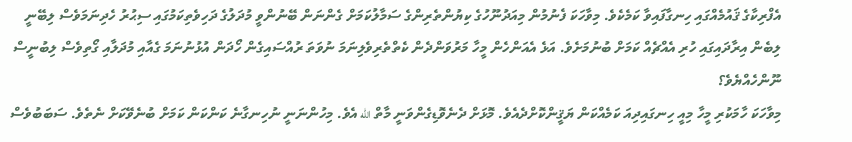އެފްރިކާގެ ޤައުމެއްގައި ހިނގާފައިވާ ކަމެކެވެ. މިވާހަކަ ފެނުމުން މިއަދުނޫހުގެ ކިޔުންތެރިންގެ ސަމާލުކަމަށް ގެންނަން ބޭނުންވީ މުދަލުގެ ދަހިވެތިކަމުގައި ސިޙުރު ހެދިނަމަވެސް ލިބޭނީ ލިބެން އިރާދައިގައި ހުރި އެއްޗެއް ކަމަށް ބުނުމަށެވެ. އަޅެ އެއަންހެން މީހާ މަރުވަންދެން ކެތްތެރިވެލިނަމަ ނުވަތަ ރުއްސައިގެން ހޯދަން އުޅުނުނަމަ ގެއާއި މުދަލާއި ގޯތިވެސް ލިބުނީސް ނޫންހެއްޔެވެ؟
މިވާހަކަ ހާމަކުރި މީހާ މިއީ ހިނގައިދިއަ ކަމެއްކަން ޔަޤީންކޮށްދެއެވެ. މޮޅަށް ދެނެވޮޑިގެންވަނީ މާތް الله އެވެ. މިހުންނަނީ ނުހިނގާނެ ކަންކަން ކަމަށް ބުނެވޭކަށް ނެތެވެ. ސަބަބުވެސް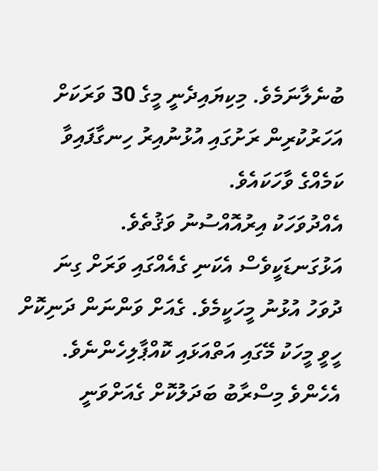ބުނެލާނަމެވެ. މިކިޔައިދެނީ މީގެ 30 ވަރަކަށް އަހަރުކުރިން ރަށުގައި އުޅުނުއިރު ހިނގާފައިވާ ކަމެއްގެ ވާހަކައެވެ.
އެއްދުވަހަކު އިރުއޮއްސުނު ވަޤުތެވެ. އަޅުގަނޑަކީވެސް އެކަނި ގެއެއްގައި ވަރަށް ގިނަ ދުވަހު އުޅުނު މީހަކީމެވެ. ގެއަށް ވަންނަން ދަނިކޮށް ހީވީ މީހަކު މޭގައި އަތްއަޅައި ކޮއްޕާލިހެންނެވެ. އެހެންވެ މިސްރާބު ބަދަލުކޮށް ގެއަށްވަނީ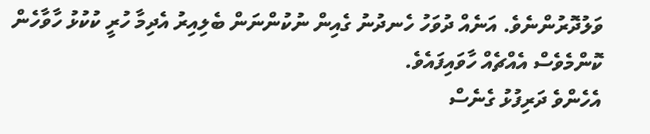ވަލުދޮރުންނެވެ. އަނެއް ދުވަހު ހެނދުނު ގެއިން ނުކުންނަން ބެލިއިރު އެދިމާ ހުރީ ކުކުޅު ހާވާހެން ކޮންމެވެސް އެއްޗެއް ހާވައިފައެވެ.
އެހެންވެ ދަރިފުޅު ގެނެސް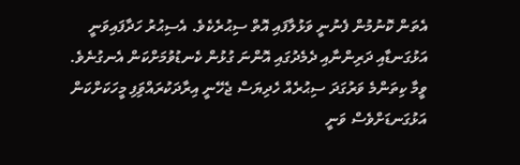އެތަން ކޮނުމުން ފެނުނީ ވަޅުލާފައި އޮތް ސިޙުރެކެވެ. އެސިޙުރު ހަދާފައިވަނީ އަޅުގަނޑާއި ދަރިންނާއި ދެމެދުގައި އޮންނަ ގުޅުން ކެނޑުވުމަށްކަން އެނގުނެވެ. ވީމާ ކިތަންމެ ވަރުގަދަ ސިޙުރެއް ހެދިޔަސް ޖެހޭނީ އިރާދަކުރައްވަިފި މީހަކަށްކަން އަޅުގަނޑަށްވެސް ވަނީ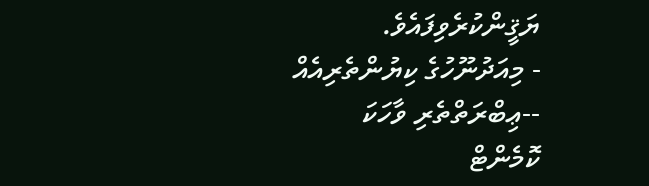ޔަޤީންކުރެވިފައެވެ.
- މިއަދުނޫހުގެ ކިޔުންތެރިއެއް
--ޢިބްރަތްތެރި ވާހަކަ
ކޮމެންޓް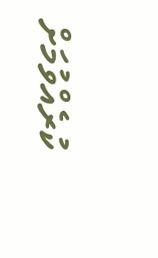ކުރެއްވުމަށް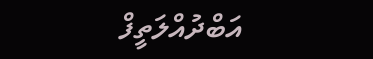އަބްދުއްލަތީފް